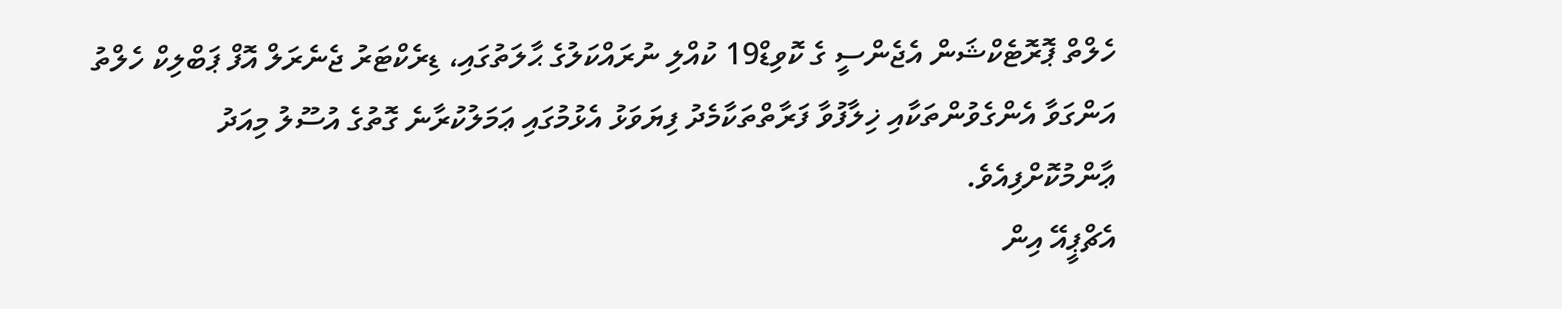ހެލްތް ޕޮރޮޓެކްޝަން އެޖެންސީ ގެ ކޮވިޑް19 ކުއްލި ނުރައްކަލުގެ ޙާލަތުގައި، ޑިރެކްޓަރު ޖެނެރަލް އޮފް ޕަބްލިކް ހެލްތު އަންގަވާ އެންގެވުންތަކާއި ޚިލާފުވާ ފަރާތްތަކާމެދު ފިޔަވަޅު އެޅުމުގައި ޢަމަލުކުރާނެ ގޮތުގެ އުސޫލު މިއަދު ޢާންމުކޮށްފިއެވެ.
އެޗްޕީއޭ އިން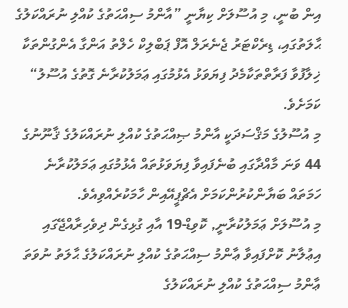އިން ބުނީ، މި އުސޫލަށް ކިޔާނީ ”އާންމު ސިއްޙަތުގެ ކުއްލި ނުރައްކަލުގެ ޙާލަތުގައި، ޑިރެކްޓަރު ޖެނެރަލް އޮފް ޕަބްލިކް ހެލްތު އަންގާ އެންގުންތަކާ ޚިލާފުވާ ފަރާތްތަކާމެދު ފިޔަވަޅު އެޅުމުގައި ޢަމަލުކުރާނެ ގޮތުގެ އުސޫލު“ ކަމަށެވެ.
މި އުސޫލުގެ މަޤްސަދަކީ އާންމު ޞިއްޙަތުގެ ކުއްލި ނުރައްކަލުގެ ޤާނޫނުގެ 44 ވަނަ މާއްދާގައި ބުނެފައިވާ ފިޔަވަޅުތައް އެޅުމުގައި ޢަމަލުކުރާނެ ހަމަތައް ބަޔާންކުރުންކަމަށް އެޗްޕީއޭއިން ހާމަކުރެއްވިއެވެ.
މި އުސޫލަށް ޢަމަލުކުރާނީ, ކޮވިޑް-19 އާއި ގުޅިގެން ދިވެހިރާއްޖޭގައި އިޢުލާނު ކޮށްފައިވާ ޢާންމު ސިއްޙަތުގެ ކުއްލި ނުރައްކަލުގެ ޙާލަތު ނުވަތަ ޢާންމު ސިއްޙަތުގެ ކުއްލި ނުރައްކަލުގެ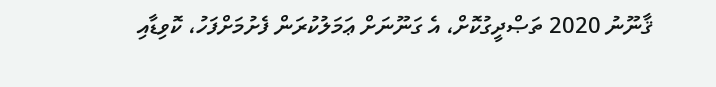ޤާނޫނު 2020 ތަޞްދީގުކޮށް، އެ ގަނޫނަށް ޢަމަލުކުރަން ފެށުމަށްފަހު، ކޮވިޑާއި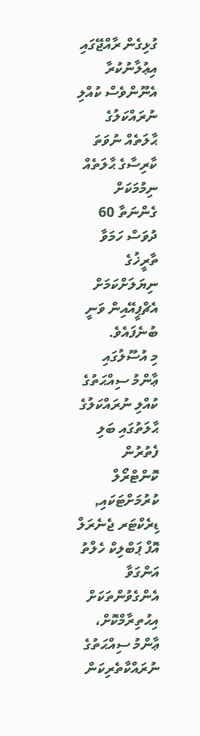ގުޅިގެން ރާއްޖޭގައި އިޢުލާނުކުރާ އެނޫންވެސް ކުއްލި ނުރައްކަލުގެ ޙާލަތެއް ނުވަތަ ކާރިސާގެ ޙާލަތެއް ނިމުމަކަށް ގެންނަތާ 60 ދުވަސް ހަމަވާ ތާރީޚުގެ ނިޔަލަށްކަމަށް އެޗްޕީއޭއިން ވަނީ ބުނެފައެވެ.
މި އުސޫލުގައި ޢާންމު ސިއްޙަތުގެ ކުއްލި ނުރައްކަލުގެ ޙާލަތުގައި ބަލި ފެތުރުން ކޮންޓްރޯލް ކުރުމަށްޓަކައި, ޑިރެކްޓަރ ޖެނެރަލް އޮފް ޕަބްލިކް ހެލްތު އަންގަވާ އެންގެވުންތަކަށް އިޙުތިރާމްކޮށް، ޢާންމު ސިއްޙަތުގެ ނުރައްކާތެރިކަން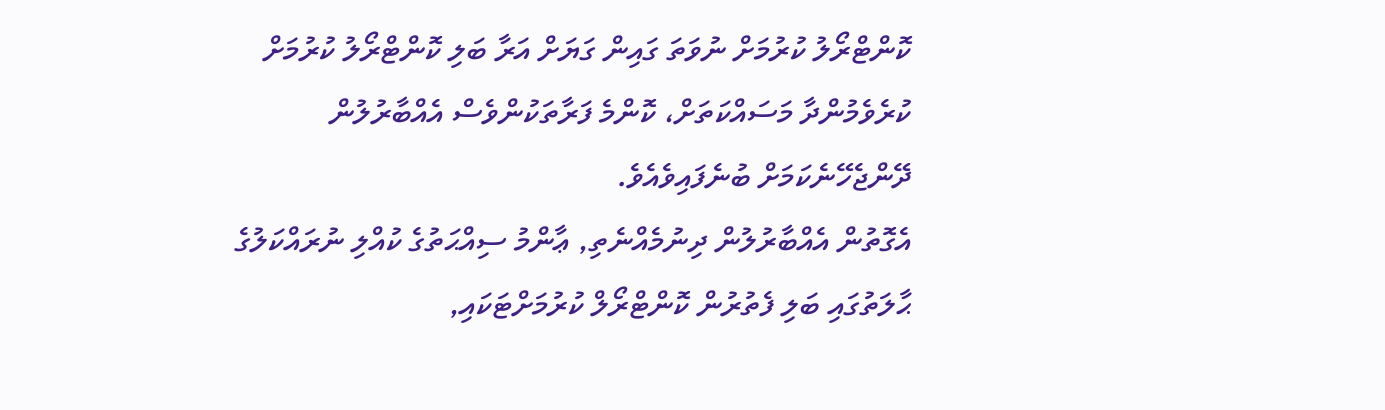ކޮންޓްރޯލު ކުރުމަށް ނުވަތަ ގައިން ގަޔަށް އަރާ ބަލި ކޮންޓްރޯލު ކުރުމަށް ކުރެވެމުންދާ މަސައްކަތަށް، ކޮންމެ ފަރާތަކުންވެސް އެއްބާރުލުން ދޭންޖެހޭނެކަމަށް ބުނެފައިވެއެވެ.
އެގޮތުން އެއްބާރުލުން ދިނުމެއްނެތި, ޢާންމު ސިއްޙަތުގެ ކުއްލި ނުރައްކަލުގެ ޙާލަތުގައި ބަލި ފެތުރުން ކޮންޓްރޯލް ކުރުމަށްޓަކައި,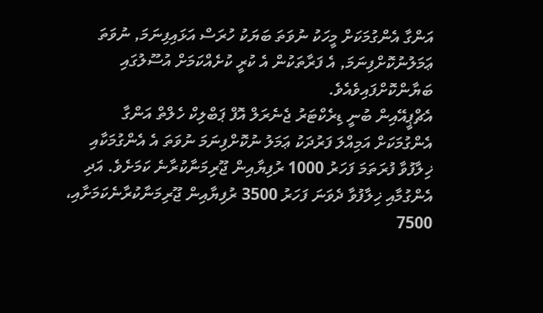އަންގާ އެންގުމަކަށް މީހަކު ނުވަތަ ބަޔަކު ހުރަސް އަޅައިފިނަމަ, ނުވަތަ ޢަމަލުނުކޮށްފިނަމަ, އެ ފަރާތަކުން އެ ކުރީ ކުށެއްކަމަށް އުސޫލުގައި ބަޔާންކޮށްފައިވެއެވެ.
އެޗްޕީއޭއިން ބުނީ ޑިރެކްޓަރު ޖެނެރަލް އޮފް ޕަބްލިކް ހެލްތް އަންގާ އެންގުމަކަށް އަމިއްލަ ފަރުދަކު ޢަމަލު ނުކޮށްފިނަމަ ނުވަތަ އެ އެންގުމަކާއި ޚިލާފުވާ ފުރަތަމަ ފަހަރު 1000 ރުފިޔާއިން ޖޫރިމަނާކުރާނެ ކަމަށެވެ. އަދި އެންގުމާއި ޚިލާފުވާ ދެވަނަ ފަހަރު 3500 ރުފިޔާއިން ޖޫރިމަނާކުރާނެކަމަށާއި، 7500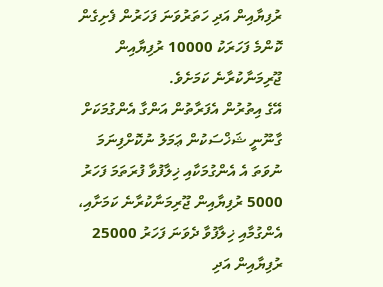ރުފިޔާއިން އަދި ހަތަރުވަނަ ފަހަރުން ފެށިގެން ކޮންމެ ފަހަރަކު 10000 ރުފިޔާއިން ޖޫރިމަނާކުރާނެ ކަމަށެވެ.
އޭގެ އިތުރުން އެފަރާތުން އަންގާ އެންގުމަކަށް ގާނޫނީ ޝަޚްސަކުން ޢަމަލު ނުކޮށްފިނަމަ ނުވަތަ އެ އެންގުމަކާއި ޚިލާފުވާ ފުރަތަމަ ފަހަރު 5000 ރުފިޔާއިން ޖޫރިމަނާކުރާނެ ކަމަށާއި، އެންގުމާއި ޚިލާފުވާ ދެވަނަ ފަހަރު 25000 ރުފިޔާއިން އަދި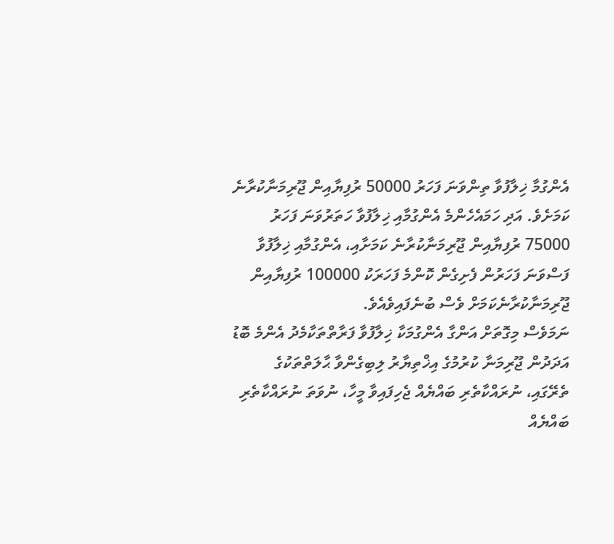އެންގުމާ ޚިލާފުވާ ތިންވަނަ ފަހަރު 50000 ރުފިޔާއިން ޖޫރިމަނާކުރާނެ ކަމަށެވެ. އަދި ހަމައެހެންމެ އެންގުމާއި ޚިލާފުވާ ހަތަރުވަނަ ފަހަރު 75000 ރުފިޔާއިން ޖޫރިމަނާކުރާނެ ކަމަށާއި، އެންގުމާއި ޚިލާފުވާ ފަސްވަނަ ފަހަރުން ފެށިގެން ކޮންމެ ފަހަރަކު 100000 ރުފިޔާއިން ޖޫރިމަނާކުރާނެކަމަށް ވެސް ބުނެފައިވެއެވެ.
ނަމަވެސް މިގޮތަށް އަންގާ އެންގުމަކާ ޚިލާފުވާ ފަރާތްތަކާމެދު އެންމެ ބޮޑު އަދަދުން ޖޫރިމަނާ ކުރުމުގެ އިޚްތިޔާރު ލިބިގެންވާ ޙާލަތްތަކުގެ ތެރޭގައި، ނުރައްކާތެރި ބައްޔެއް ޖެހިފައިވާ މީހާ، ނުވަތަ ނުރައްކާތެރި ބައްޔެއް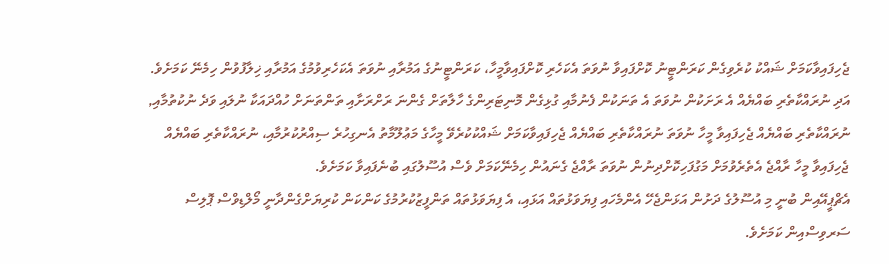ޖެހިފައިވާކަމަށް ޝައްކު ކުރެވިގެން ކަރަންޓީނު ކޮށްފައިވާ ނުވަތަ އެކަހެރި ކޮށްފައިވާމީހާ، ކަރަންޓީނުގެ އަމުރާއި ނުވަތަ އެކަހެރިވުމުގެ އަމުރާއި ޚިލާފުވުން ހިމެނޭ ކަމަށެވެ. އަދި ނުރައްކާތެރި ބައްޔެއް އެ ރަށަކުން ނުވަތަ އެ ތަނަކުން ފެނުމާއި ގުޅިގެން މޮނިޓަރިންގެ ހާލާތަށް ގެންނަ ރަށްރަށާއި ތަންތަނަށް ހުއްދައަކާ ނުލައި ވަދެ ނުކުތުމާއި, ނުރައްކާތެރި ބައްޔެއް ޖެހިފައިވާ މީހާ ނުވަތަ ނުރައްކާތެރި ބައްޔެއް ޖެހިފައިވާކަމަށް ޝައްކުކުރެވޭ މީހާގެ މަޢުލޫމާތު އެނގިހުރެ ސިއްރުކުރުމާއި، ނުރައްކާތެރި ބައްޔެއް ޖެހިފައިވާ މީހާ ރާއްޖެ އެތެރެވުމަށް މަގުފަހިކޮށްދިނުން ނުވަތަ ރާއްޖެ ގެނައުން ހިމެނޭކަމަށް ވެސް އުސޫލުގައި ބުނެފައިވާ ކަމަށެވެ.
އެޗްޕީއޭއިން ބުނީ މި އުސޫލުގެ ދަށުން އަޅަންޖެހޭ އެންމެހައި ފިޔަވަޅުތައް އަޅައި، އެ ފިޔަވަޅުތައް ތަންފީޒުކުރުމުގެ ކަންކަން ކުރިޔަށްގެންދާނީ މޯލްޑިވްސް ޕޮލިސް ސަރވިސްއިން ކަމަށެވެ.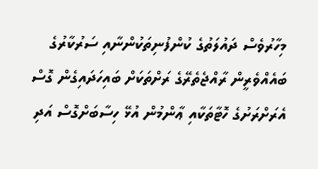މިހާރުވެސް ދައުލަތުގެ ކުންފުނިތަކުންނާއި ސަރުކާރުގެ ބައެއްވެރީން ރާއްޖެތެރޭގެ ރަށްތަކަށް ބައިހަދައިގެން ގޮސް އެރަށްރަށުގެ ހޮޓާތަކާއި ޢާންމުން އުޅޭ ހިސާބަށްގޮސް އަދި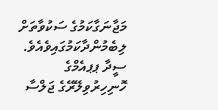މަޖާނަގާކަމުގެ ސަކުވާތަށް ލިބެމުންދާކަމުގައިވެއެވެ.
ސީދާ ޕޕއެމްގެ ހޮނިހިރުވިލޭރޭގެ ޖަލްސާ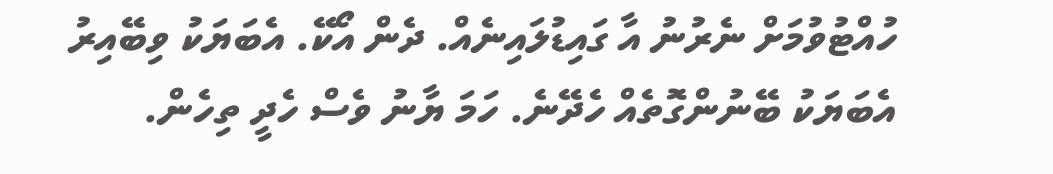ހުއްޓުވުމަށް ނެރުނު އާ ގައިޑުލައިނެއް. ދެން އޯކޭ. އެބަޔަކު ވިބޭއިރު އެބަޔަކު ބޭނުންގޮތެއް ހެދޭނެ. ހަމަ ޔާނު ވެސް ހެދީ ތިހެން.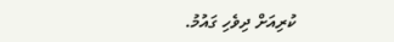ކުރިއަށް ދިވެހި ގައުމު.